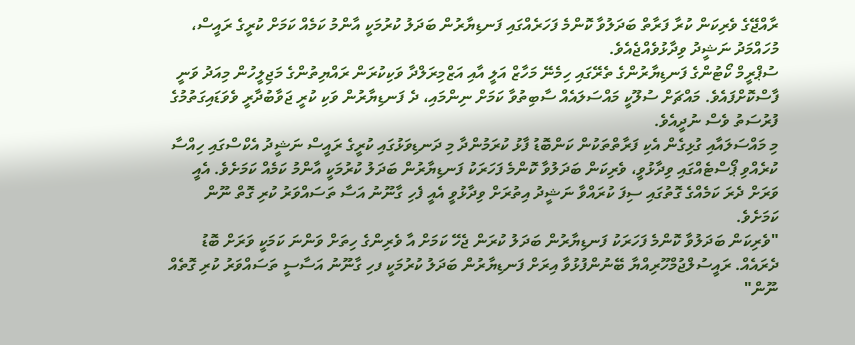ރާއްޖޭގެ ވެރިކަން ކުރާ ފަރާތް ބަދަލުވާ ކޮންމެ ފަހަރެއްގައި ފަނޑިޔާރުން ބަދަލު ކުރުމަކީ އާންމު ކަމެއް ކަމަށް ކުރީގެ ރައީސް، މުހައްމަދު ނަޝީދު ވިދާޅުވެއްޖެއެވެ.
ސުޕްރީމް ކޯޓުންގެ ފަނޑިޔާރުންގެ ތެރޭގައި ހިމެނޭ މަހާޒް އަލީ އާއި އަޒްމިރަލްދާ ވަކިކުރަން ރައްޔިތުންގެ މަޖިލީހުން މިއަދު ވަނީ ފާސްކޮށްފައެވެ. މައްޗަށް ސުލޫކީ މައްސަލައެއް ސާބިތުވާ ކަމަށް ނިންމައި، ދެ ފަނޑިޔާރުން ވަކި ކުރީ ޖަވާބުދާރީ ވެވަޑައިގަތުމުގެ ފުރުސަތު ވެސް ނުދީއެވެ.
މި މައްސަލައާއި ގުޅިގެން އެކި ފަރާތްތަކުން ކަންބޮޑު ފާޅު ކުރަމުންދާ މި ދަނޑިވަޅުގައި ކުރީގެ ރައީސް ނަޝީދު އެކްސްގައި ހިއްސާ ކުރެއްވި ޕޯސްޓެއްގައި ވިދާޅުވީ، ވެރިކަން ބަދަލުވާ ކޮންމެ ފަހަރަކު ފަނޑިޔާރުން ބަދަލު ކުރުމަކީ އާންމު ކަމެއް ކަމަށެވެ. އެއީ ވަރަށް ދެރަ ކަމެއްގެ ގޮތުގައި ސިފަ ކުރައްވާ ނަޝީދު އިތުރަށް ވިދާޅުވީ އެއީ ފެހި ގާނޫނު އަސާ ތަސައްވަރު ކުރި ގޮތް ނޫން ކަމަށެވެ.
"ވެރިކަން ބަދަލުވާ ކޮންމެ ފަހަރަކު ފަނޑިޔާރުން ބަދަލު ކުރަން ޖެހޭ ކަމަށް އާ ވެރިންގެ ހިތަށް ވަންނަ ކަމަކީ ވަރަށް ބޮޑު ދެރައެއް. ރައީސުލްޖުމްހޫރިއްޔާ ބޭނުންފުޅުވާ އިރަށް ފަނޑިޔާރުން ބަދަލު ކުރުމަކީ ފހި ގާނޫނު އަސާސީ ތަސައްވަރު ކުރި ގޮތެއް ނޫން"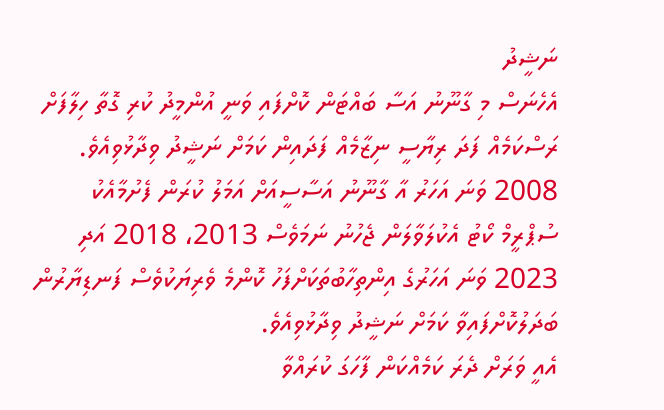ނަޝީދު
އެހެނަސް މި ގާނޫނު އަސާ ބައްޓަން ކޮށްފައި ވަނީ އުންމީދު ކުރި ގޮތާ ހިލާފަށް ރަސްކަމެއް ފަދަ ރިޔާސީ ނިޒާމެއް ފަދައިން ކަމަށް ނަޝީދު ވިދާޅުވިއެވެ. 2008 ވަނަ އަހަރު އާ ގާނޫނު އަސާސީއަށް އަމަލު ކުރަން ފެށުމާއެކު ސުޕްރީމް ކޯޓު އެކުލަވާލަން ޖެހުނު ނަމަވެސް 2013، 2018 އަދި 2023 ވަނަ އަހަރުގެ އިންތިހާބުތަކަށްފަހު ކޮންމެ ވެރިޔަކުވެސް ފަނޑިޔާރުން ބަދަލުކޮށްފައިވާ ކަމަށް ނަޝީދު ވިދާޅުވިއެވެ.
އެއީ ވަރަށް ދެރަ ކަމެއްކަން ފާހަގަ ކުރައްވާ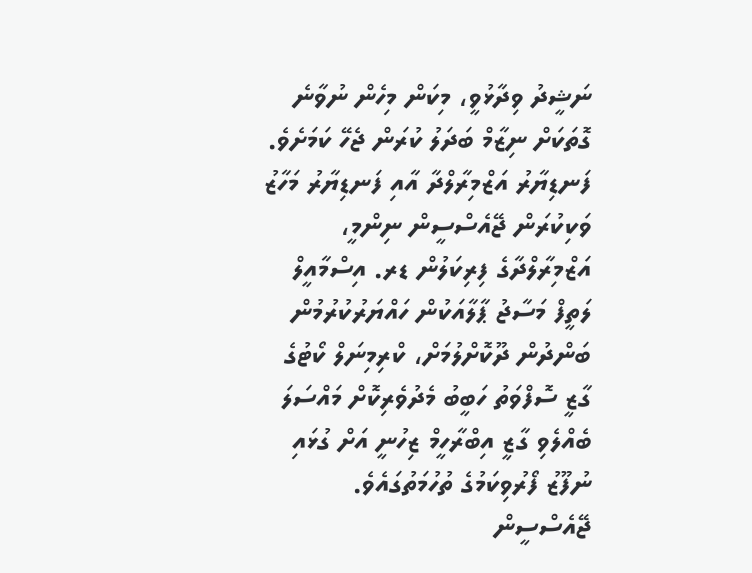ނަޝީދު ވިދާޅުވީ، މިކަން މިހެން ނުވާނެ ގޮތަކަށް ނިޒާމް ބަދަލު ކުރަން ޖެހޭ ކަމަށެވެ.
ފަނޑިޔާރު އަޒްމިރާލްދާ އާއި ފަނޑިޔާރު މަހާޒު ވަކިކުރަން ޖޭއެސްސީން ނިންމީ، އަޒްމިރާލްދާގެ ފިރިކަލުން ޑރ. އިސްމާއީލް ލަތީފް މަސާޖު ޕާލާއަކުން ހައްޔަރުކުރުމުން ބަންދުން ދޫކޮށްލުމަށް، ކްރިމިނަލް ކޯޓުގެ ގާޒީ ސޮފްވަތު ހަބީބު މެދުވެރިކޮށް މައްސަލަ ބެއްލެވި ގާޒީ އިބްރާހީމް ޒިހުނީ އަށް ގުޅައި ނުފޫޒު ފޯރުވިކަމުގެ ތުހުމަތުގައެވެ. ޖޭއެސްސީން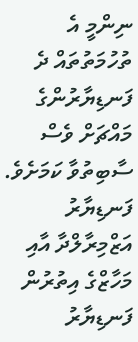ނިންމީ އެ ތުހުމަތުތައް ދެ ފަނޑިޔާރުންގެ މައްޗަށް ވެސް ސާބިތުވާ ކަމަށެވެ.
ފަނޑިޔާރު އަޒްމިރާލްދާ އާއި މަހާޒްގެ އިތުރުން ފަނޑިޔާރު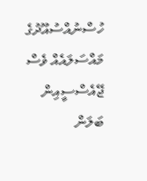ހުސްނުއްސުއޫދުގެ މައްސަލައެއް ވެސް ޖޭއެސްސީއިން ބަލަން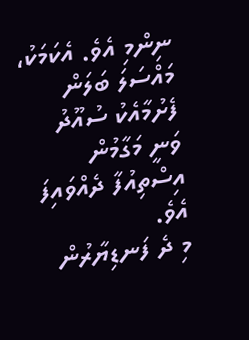ނިންމި އެވެ. އެކަމަކު، މައްސަލަ ބަލަން ފެށުމާއެކު ސުއޫދު ވަނީ މަގާމުން އިސްތިއުފާ ދެއްވައިފަ އެވެ.
މި ދެ ފަނޑިޔާރުން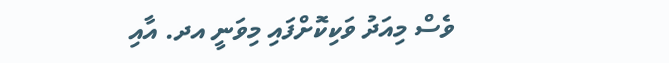ވެސް މިއަދު ވަކިކޮށްފައި މިވަނީ އދ. އާއި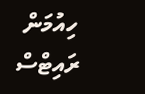ހިއުމަން ރައިޓްސް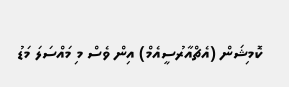ކޮމިޝަން (އެޗްއާރުސީއެމް) އިން ވެސް މި މައްސަލަ މަޑު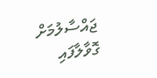ޖައްސާލުމަށް ގޮވާލާފައި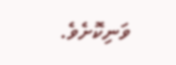ވަނިކޮށެވެ.